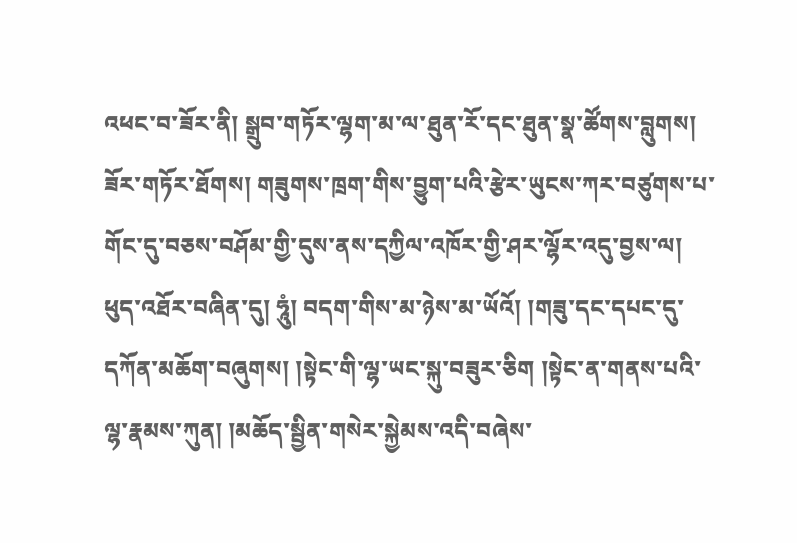འཕང་བ་ཟོར་ནི། སྒྲུབ་གཏོར་ལྷག་མ་ལ་ཐུན་རོ་དང་ཐུན་སྣ་ཚོགས་བླུགས། ཟོར་གཏོར་ཐོགས། གཟུགས་ཁྲག་གིས་བྱུག་པའི་རྩེར་ཡུངས་ཀར་བཙུགས་པ་གོང་དུ་བཅས་བཤོམ་གྱི་དུས་ནས་དཀྱིལ་འཁོར་གྱི་ཤར་ལྷོར་འདུ་བྱས་ལ། ཕུད་འཐོར་བཞིན་དུ། ཧཱུཾ། བདག་གིས་མ་ཉེས་མ་ཡོའོ། །གཟུ་དང་དཔང་དུ་དཀོན་མཆོག་བཞུགས། །སྟེང་གི་ལྷ་ཡང་སྐུ་བཟུར་ཅིག །སྟེང་ན་གནས་པའི་ལྷ་རྣམས་ཀུན། །མཆོད་སྦྱིན་གསེར་སྐྱེམས་འདི་བཞེས་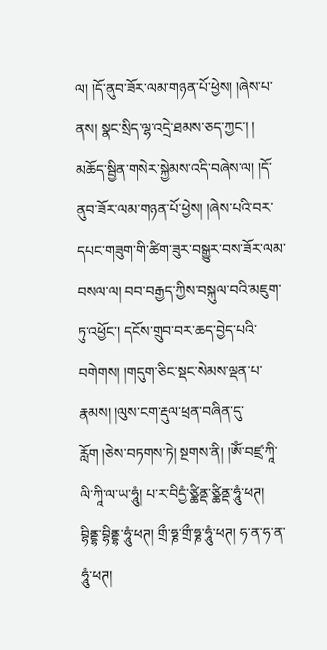ལ། །དོ་ནུབ་ཟོར་ལམ་གཉན་པོ་ཕྱེས། །ཞེས་པ་ནས། སྣང་སྲིད་ལྷ་འདྲེ་ཐམས་ཅད་ཀྱང་། ། མཆོད་སྦྱིན་གསེར་སྐྱེམས་འདི་བཞེས་ལ། །དོ་ནུབ་ཟོར་ལམ་གཉན་པོ་ཕྱེས། །ཞེས་པའི་བར་དཔང་གཟུག་གི་ཚིག་ཟུར་བསྒྱུར་བས་ཟོར་ལམ་བསལ་ལ། བབ་བརྒྱད་ཀྱིས་བསྐུལ་བའི་མཇུག་ཏུ་འཕྱོང་། དངོས་གྲུབ་བར་ཆད་བྱེད་པའི་བགེགས། །གདུག་ཅིང་སྡང་སེམས་ལྡན་པ་རྣམས། །ལུས་ངག་རྡུལ་ཕྲན་བཞིན་དུ་རློག །ཅེས་བཏགས་ཏེ། སྔགས་ནི། །ༀ་བཛྲ་ཀཱི་ལི་ཀཱི་ལ་ཡ་ཧཱུཾ། པ་ར་བིདྱཾ་ཙྪིནྡ་ཙྪིནྡ་ཧཱུཾ་ཕཊ། བྷིནྡྷ་བྷིནྡྷ་ཧཱུཾ་ཕཊ། གྲྀ་ཧྞ་གྲྀ་ཧྞ་ཧཱུཾ་ཕཊ། ཧ་ན་ཧ་ན་ཧཱུཾ་ཕཊ།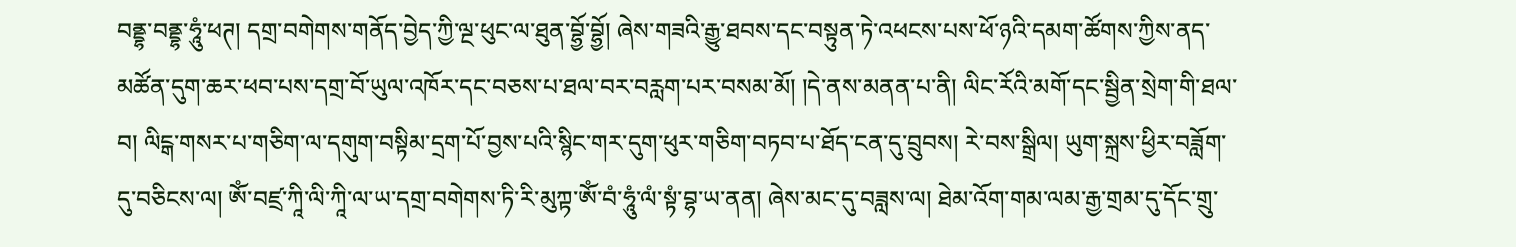བནྡྷ་བནྡྷ་ཧཱུཾ་ཕཊ། དགྲ་བགེགས་གནོད་བྱེད་ཀྱི་ལྔ་ཕུང་ལ་ཐུན་བྷྱོ་བྷྱོ། ཞེས་གཟའི་རྒྱུ་ཐབས་དང་བསྟུན་ཏེ་འཕངས་པས་ཕོ་ཉའི་དམག་ཚོགས་ཀྱིས་ནད་མཚོན་དུག་ཆར་ཕབ་པས་དགྲ་བོ་ཡུལ་འཁོར་དང་བཅས་པ་ཐལ་བར་བརླག་པར་བསམ་མོ། །དེ་ནས་མནན་པ་ནི། ལིང་རོའི་མགོ་དང་སྦྱིན་སྲེག་གི་ཐལ་བ། ལིངྒ་གསར་པ་གཅིག་ལ་དགུག་བསྟིམ་དྲག་པོ་བྱས་པའི་སྙིང་གར་དུག་ཕུར་གཅིག་བཏབ་པ་ཐོད་ངན་དུ་བྲུབས། རེ་བས་སྒྲིལ། ཡུག་སྐྲས་ཕྱིར་བཟློག་དུ་བཅིངས་ལ། ༀ་བཛྲ་ཀཱི་ལི་ཀཱི་ལ་ཡ་དགྲ་བགེགས་ཏི་རི་མུཀྟ་ༀ་བཾ་ཧཱུཾ་ལཾ་སྟཾ་བྷ་ཡ་ནན། ཞེས་མང་དུ་བཟླས་ལ། ཐེམ་འོག་གམ་ལམ་རྒྱ་གྲམ་དུ་དོང་གྲུ་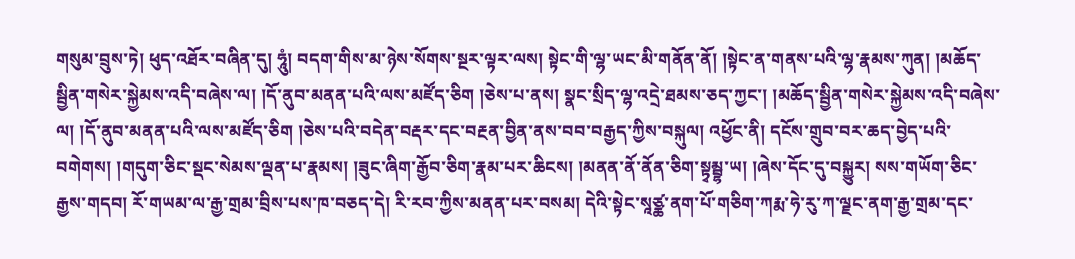གསུམ་བྲུས་ཏེ། ཕུད་འཐོར་བཞིན་དུ། ཧཱུཾ། བདག་གིས་མ་ཉེས་སོགས་སྔར་ལྟར་ལས། སྟེང་གི་ལྷ་ཡང་མི་གནོན་ནོ། །སྟེང་ན་གནས་པའི་ལྷ་རྣམས་ཀུན། །མཆོད་སྦྱིན་གསེར་སྐྱེམས་འདི་བཞེས་ལ། །དོ་ནུབ་མནན་པའི་ལས་མཛོད་ཅིག །ཅེས་པ་ནས། སྣང་སྲིད་ལྷ་འདྲེ་ཐམས་ཅད་ཀྱང་། །མཆོད་སྦྱིན་གསེར་སྐྱེམས་འདི་བཞེས་ལ། །དོ་ནུབ་མནན་པའི་ལས་མཛོད་ཅིག །ཅེས་པའི་བདེན་བརྡར་དང་བརྔན་བྱིན་ནས་བབ་བརྒྱད་ཀྱིས་བསྐུལ། འཕྱོང་ནི། དངོས་གྲུབ་བར་ཆད་བྱེད་པའི་བགེགས། །གདུག་ཅིང་སྡང་སེམས་ལྡན་པ་རྣམས། །ཟུང་ཞིག་རྒྱོབ་ཅིག་རྣམ་པར་ཆིངས། །མནན་ནོ་ནོན་ཅིག་སྟྭམྦྷ་ཡ། །ཞེས་དོང་དུ་བསྐྱུར། སས་གཡོག་ཅིང་རྒྱས་གདབ། རོ་གཡམ་ལ་རྒྱ་གྲམ་བྲིས་པས་ཁ་བཅད་དེ། རི་རབ་ཀྱིས་མནན་པར་བསམ། དེའི་སྟེང་སཱཙྪ་ནག་པོ་གཅིག་ཀརྨ་ཧེ་རུ་ཀ་ལྗང་ནག་རྒྱ་གྲམ་དང་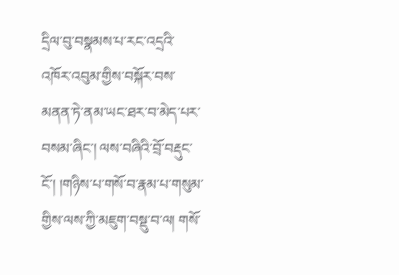དྲིལ་བུ་བསྣམས་པ་རང་འདྲའི་འཁོར་འབུམ་གྱིས་བསྐོར་བས་མནན་ཏེ་ནམ་ཡང་ཐར་བ་མེད་པར་བསམ་ཞིང་། ལས་བཞིའི་བྲོ་བརྡུང་ངོ་། །གཉིས་པ་གསོ་བ་རྣམ་པ་གསུམ་གྱིས་ལས་ཀྱི་མཇུག་བསྡུ་བ་ལ། གསོ་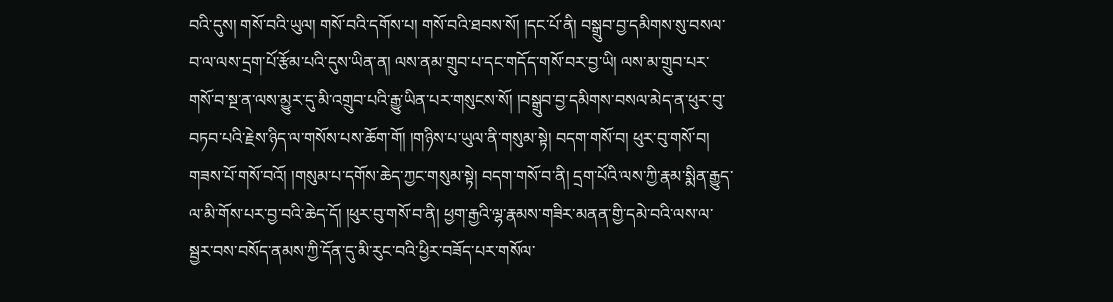བའི་དུས། གསོ་བའི་ཡུལ། གསོ་བའི་དགོས་པ། གསོ་བའི་ཐབས་སོ། །དང་པོ་ནི། བསྒྲུབ་བྱ་དམིགས་སུ་བསལ་བ་ལ་ལས་དྲག་པོ་རྩོམ་པའི་དུས་ཡིན་ན། ལས་ནམ་གྲུབ་པ་དང་གདོད་གསོ་བར་བྱ་ཡི། ལས་མ་གྲུབ་པར་གསོ་བ་སྔ་ན་ལས་མྱུར་དུ་མི་འགྲུབ་པའི་རྒྱུ་ཡིན་པར་གསུངས་སོ། །བསྒྲུབ་བྱ་དམིགས་བསལ་མེད་ན་ཕུར་བུ་བཏབ་པའི་རྗེས་ཉིད་ལ་གསོས་པས་ཆོག་གོ། །གཉིས་པ་ཡུལ་ནི་གསུམ་སྟེ། བདག་གསོ་བ། ཕུར་བུ་གསོ་བ། གཟས་པོ་གསོ་བའོ། །གསུམ་པ་དགོས་ཆེད་ཀྱང་གསུམ་སྟེ། བདག་གསོ་བ་ནི། དྲག་པོའི་ལས་ཀྱི་རྣམ་སྨིན་རྒྱུད་ལ་མི་གོས་པར་བྱ་བའི་ཆེད་དོ། །ཕུར་བུ་གསོ་བ་ནི། ཕྱག་རྒྱའི་ལྷ་རྣམས་གཟིར་མནན་གྱི་དམེ་བའི་ལས་ལ་སྦྱར་བས་བསོད་ནམས་ཀྱི་དོན་དུ་མི་རུང་བའི་ཕྱིར་བཟོད་པར་གསོལ་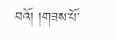བའོ། །གཟས་པོ་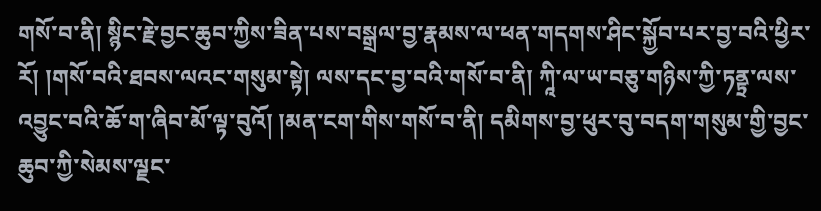གསོ་བ་ནི། སྙིང་རྗེ་བྱང་ཆུབ་ཀྱིས་ཟིན་པས་བསྒྲལ་བྱ་རྣམས་ལ་ཕན་གདགས་ཤིང་སྐྱོབ་པར་བྱ་བའི་ཕྱིར་རོ། །གསོ་བའི་ཐབས་ལའང་གསུམ་སྟེ། ལས་དང་བྱ་བའི་གསོ་བ་ནི། ཀཱི་ལ་ཡ་བཅུ་གཉིས་ཀྱི་ཏནྟྲ་ལས་འབྱུང་བའི་ཆོ་ག་ཞིབ་མོ་ལྟ་བུའོ། །མན་ངག་གིས་གསོ་བ་ནི། དམིགས་བྱ་ཕུར་བུ་བདག་གསུམ་གྱི་བྱང་ཆུབ་ཀྱི་སེམས་ལྗང་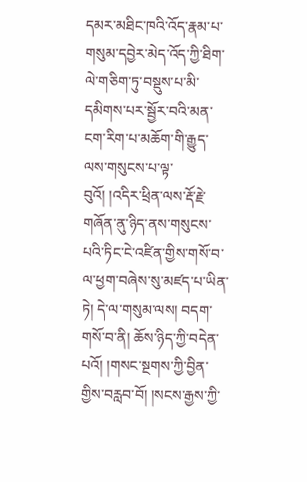དམར་མཐིང་ཁའི་འོད་རྣམ་པ་གསུམ་དབྱེར་མེད་འོད་ཀྱི་ཐིག་ལེ་གཅིག་ཏུ་བསྡུས་པ་མི་དམིགས་པར་སྦྱོར་བའི་མན་ངག་རིག་པ་མཆོག་གི་རྒྱུད་ལས་གསུངས་པ་ལྟ་བུའོ། །འདིར་ཕྲིན་ལས་རྡོ་རྗེ་གཞོན་ནུ་ཉིད་ནས་གསུངས་པའི་ཏིང་ངེ་འཛིན་གྱིས་གསོ་བ་ལ་ཕྱག་བཞེས་སུ་མཛད་པ་ཡིན་ཏེ། དེ་ལ་གསུམ་ལས། བདག་གསོ་བ་ནི། ཆོས་ཉིད་ཀྱི་བདེན་པའོ། །གསང་སྔགས་ཀྱི་བྱིན་གྱིས་བརླབ་བོ། །སངས་རྒྱས་ཀྱི་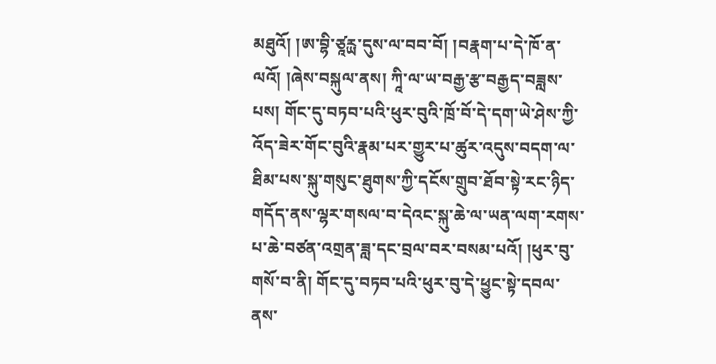མཐུའོ། །ཨ་བྷི་ཙཱརྻ་དུས་ལ་བབ་བོ། །བརྣག་པ་དེ་ཁོ་ན་ལའོ། །ཞེས་བསྐུལ་ནས། ཀཱི་ལ་ཡ་བརྒྱ་རྩ་བརྒྱད་བཟླས་པས། གོང་དུ་བཏབ་པའི་ཕུར་བུའི་ཁྲོ་བོ་དེ་དག་ཡེ་ཤེས་ཀྱི་འོད་ཟེར་གོང་བུའི་རྣམ་པར་གྱུར་པ་ཚུར་འདུས་བདག་ལ་ཐིམ་པས་སྐུ་གསུང་ཐུགས་ཀྱི་དངོས་གྲུབ་ཐོབ་སྟེ་རང་ཉིད་གདོད་ནས་ལྷར་གསལ་བ་དེའང་སྐུ་ཆེ་ལ་ཡན་ལག་རགས་པ་ཆེ་བཙན་འགྲན་ཟླ་དང་བྲལ་བར་བསམ་པའོ། །ཕུར་བུ་གསོ་བ་ནི། གོང་དུ་བཏབ་པའི་ཕུར་བུ་དེ་ཕྱུང་སྟེ་དབལ་ནས་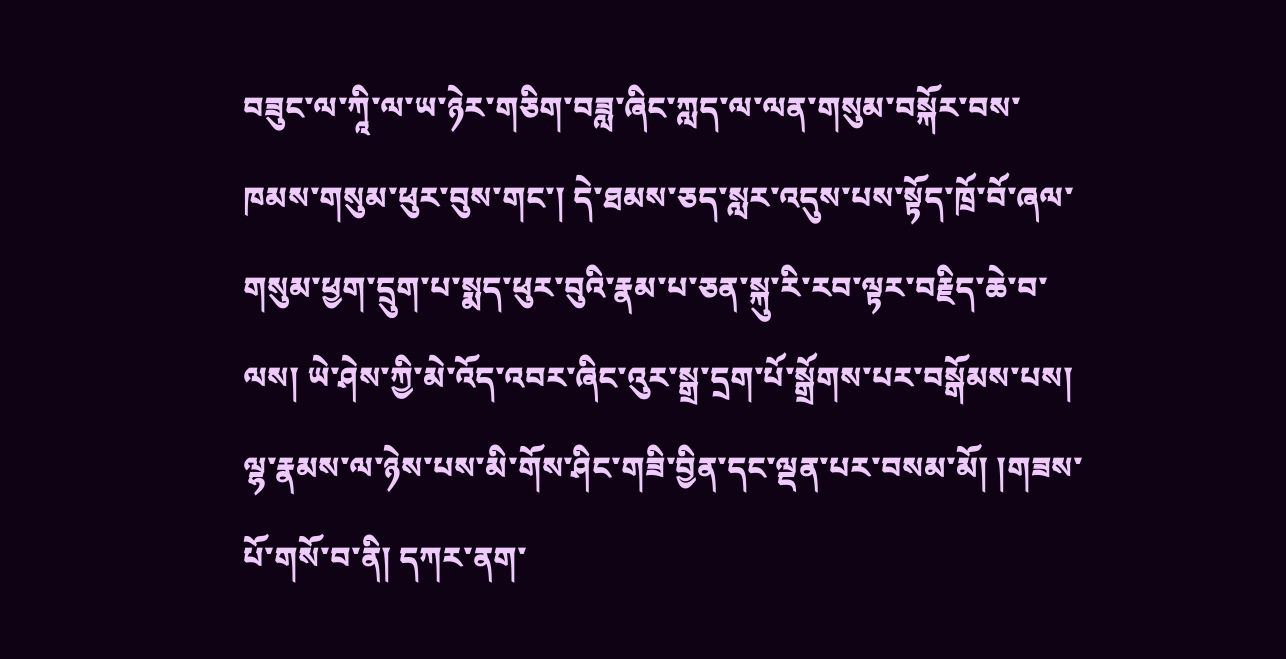བཟུང་ལ་ཀཱི་ལ་ཡ་ཉེར་གཅིག་བཟླ་ཞིང་ཀླད་ལ་ལན་གསུམ་བསྐོར་བས་ཁམས་གསུམ་ཕུར་བུས་གང་། དེ་ཐམས་ཅད་སླར་འདུས་པས་སྟོད་ཁྲོ་བོ་ཞལ་གསུམ་ཕྱག་དྲུག་པ་སྨད་ཕུར་བུའི་རྣམ་པ་ཅན་སྐུ་རི་རབ་ལྟར་བརྗིད་ཆེ་བ་ལས། ཡེ་ཤེས་ཀྱི་མེ་འོད་འབར་ཞིང་འུར་སྒྲ་དྲག་པོ་སྒྲོགས་པར་བསྒོམས་པས། ལྷ་རྣམས་ལ་ཉེས་པས་མི་གོས་ཤིང་གཟི་བྱིན་དང་ལྡན་པར་བསམ་མོ། །གཟས་པོ་གསོ་བ་ནི། དཀར་ནག་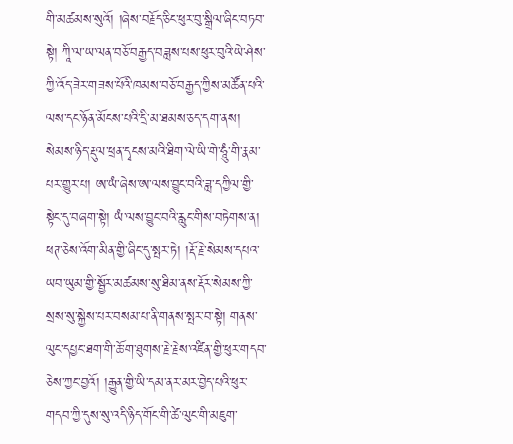གི་མཚམས་སུའོ། །ཞེས་བརྗོད་ཅིང་ཕུར་བུ་སྒྲིལ་ཞིང་བཏབ་སྟེ། ཀཱི་ལ་ཡ་ལན་བཅོ་བརྒྱད་བཟླས་པས་ཕུར་བུའི་ཡེ་ཤེས་ཀྱི་འོད་ཟེར་གཟས་པོའི་ཁམས་བཅོ་བརྒྱད་ཀྱིས་མཚོན་པའི་ལས་དང་ཉོན་མོངས་པའི་དྲི་མ་ཐམས་ཅད་དག་ནས། སེམས་ཉིད་རྡུལ་ཕྲན་དྭངས་མའི་ཐིག་ལེ་ཡི་གེ་ཧཱུཾ་གི་རྣམ་པར་གྱུར་པ། ཨ་ཡཾ་ཞེས་ཨ་ལས་བྱུང་བའི་ཟླ་དཀྱིལ་གྱི་སྟེང་དུ་བཞག་སྟེ། ཡཾ་ལས་བྱུང་བའི་རླུང་གིས་བཏེགས་ན། ཕཊ་ཅེས་འོག་མིན་གྱི་ཞིང་དུ་སྤར་ཏེ། །རྡོ་རྗེ་སེམས་དཔའ་ཡབ་ཡུམ་གྱི་སྦྱོར་མཚམས་སུ་ཐིམ་ནས་རྡོར་སེམས་ཀྱི་སྲས་སུ་སྐྱེས་པར་བསམ་པ་ནི་གནས་སྤར་བ་སྟེ། གནས་ལུང་དཔྱང་ཐག་གི་ཆོ་ག་ཐུགས་རྗེ་རྗེས་འཛིན་གྱི་ཕུར་གདབ་ཅེས་ཀྱང་བྱའོ། །རྒྱུན་གྱི་ཡི་དམ་ནར་མར་བྱེད་པའི་ཕུར་གདབ་ཀྱི་དུས་སུ་འདི་ཉིད་གོང་གི་ཚེ་ལུང་གི་མཇུག་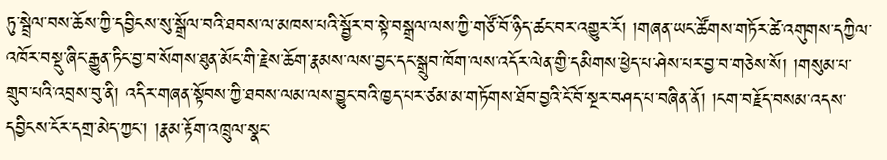ཏུ་སྦྲེལ་བས་ཆོས་ཀྱི་དབྱིངས་སུ་སྒྲོལ་བའི་ཐབས་ལ་མཁས་པའི་སྦྱོར་བ་སྟེ་བསྒྲལ་ལས་ཀྱི་གཙོ་བོ་ཉིད་ཚང་བར་འགྱུར་རོ། །གཞན་ཡང་ཚོགས་གཏོར་ཚེ་འགུགས་དཀྱིལ་འཁོར་བསྡུ་ཞིང་རྒྱུན་ཏིང་བྱ་བ་སོགས་ཐུན་མོང་གི་རྗེས་ཆོག་རྣམས་ལས་བྱང་དང་སྒྲུབ་ཁོག་ལས་འདོར་ལེན་གྱི་དམིགས་ཕྱེད་པ་ཤེས་པར་བྱ་བ་གཅེས་སོ། །གསུམ་པ་གྲུབ་པའི་འབྲས་བུ་ནི། འདིར་གཞན་སྟོབས་ཀྱི་ཐབས་ལམ་ལས་བྱུང་བའི་ཁྱད་པར་ཙམ་མ་གཏོགས་ཐོབ་བྱའི་ངོ་བོ་སྔར་བཤད་པ་བཞིན་ནོ། །ངག་བརྗོད་བསམ་འདས་དབྱིངས་ངོར་དགྲ་མེད་ཀྱང་། །རྣམ་རྟོག་འཁྲུལ་སྣང་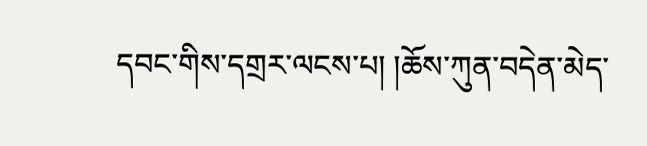དབང་གིས་དགྲར་ལངས་པ། །ཆོས་ཀུན་བདེན་མེད་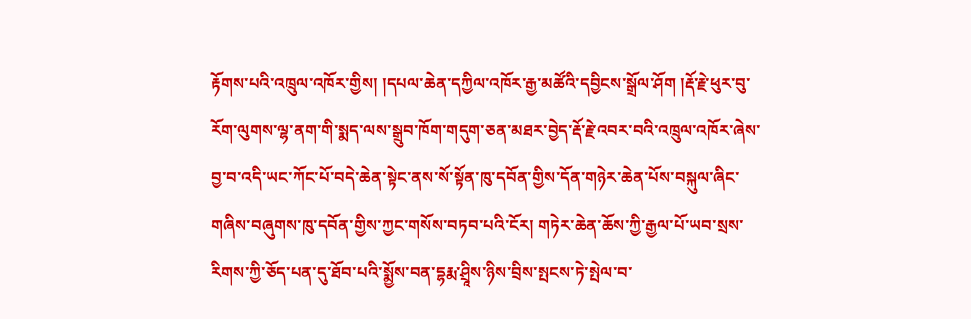རྟོགས་པའི་འཁྲུལ་འཁོར་གྱིས། །དཔལ་ཆེན་དཀྱིལ་འཁོར་རྒྱ་མཚོའི་དབྱིངས་སྒྲོལ་ཤོག །རྡོ་རྗེ་ཕུར་བུ་རོག་ལུགས་ལྷ་ནག་གི་སྨད་ལས་སྒྲུབ་ཁོག་གདུག་ཅན་མཐར་བྱེད་རྡོ་རྗེ་འབར་བའི་འཁྲུལ་འཁོར་ཞེས་བྱ་བ་འདི་ཡང་ཀོང་པོ་བདེ་ཆེན་སྟེང་ནས་སོ་སྟོན་ཁུ་དབོན་གྱིས་དོན་གཉེར་ཆེན་པོས་བསྐུལ་ཞིང་གཞིས་བཞུགས་ཁུ་དབོན་གྱིས་ཀྱང་གསོས་བཏབ་པའི་ངོར། གཏེར་ཆེན་ཆོས་ཀྱི་རྒྱལ་པོ་ཡབ་སྲས་རིགས་ཀྱི་ཅོད་པན་དུ་ཐོབ་པའི་སྨྱོས་བན་དྷརྨ་ཤྲཱིས་ཉིས་བྲིས་སྤངས་ཏེ་སྤེལ་བ་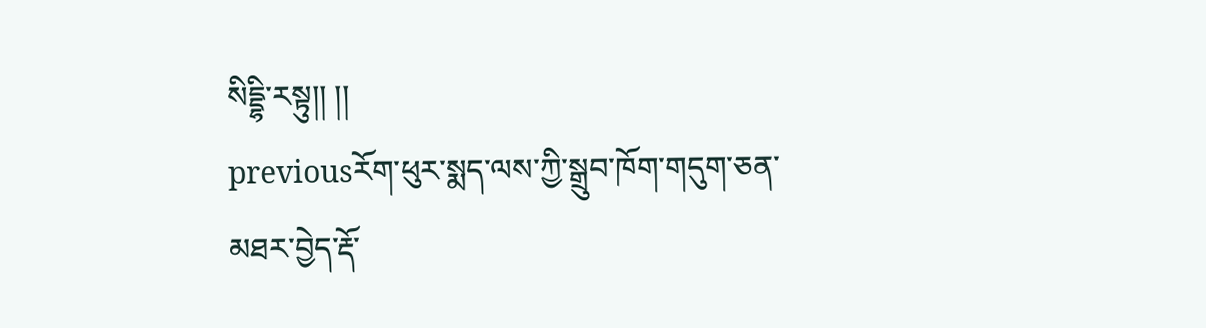སིདྡྷི་རསྟུ།། །།
previousརོག་ཕུར་སྨད་ལས་ཀྱི་སྒྲུབ་ཁོག་གདུག་ཅན་མཐར་བྱེད་རྡོ་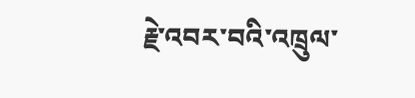རྗེ་འབར་བའི་འཁྲུལ་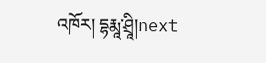འཁོར། དྷརྨཱ་ཤྲཱི།next